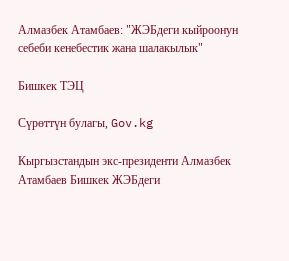Алмазбек Атамбаев: "ЖЭБдеги кыйроонун себеби кенебестик жана шалакылык"

Бишкек ТЭЦ

Сүрөттүн булагы, Gov.kg

Кыргызстандын экс-президенти Алмазбек Атамбаев Бишкек ЖЭБдеги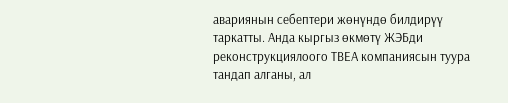авариянын себептери жөнүндө билдирүү таркатты. Анда кыргыз өкмөтү ЖЭБди реконструкциялоого ТВЕА компаниясын туура тандап алганы, ал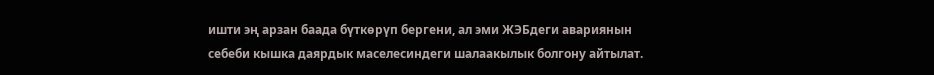ишти эң арзан баада бүткөрүп бергени, ал эми ЖЭБдеги авариянын себеби кышка даярдык маселесиндеги шалаакылык болгону айтылат.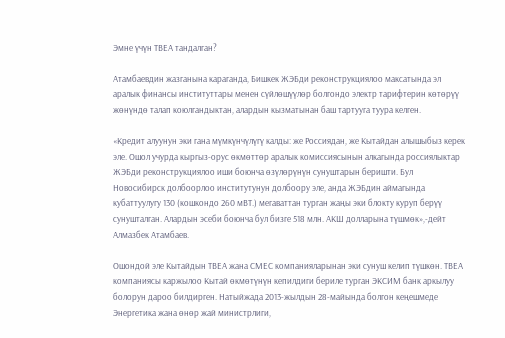Эмне үчүн ТВЕА тандалган?

Атамбаевдин жазганына караганда, Бишкек ЖЭБди реконструкциялоо максатында эл аралык финансы институттары менен сүйлөшүүлөр болгондо электр тарифтерин көтөрүү жөнүндө талап коюлгандыктан, алардын кызматынан баш тартууга туура келген.

«Кредит алуунун эки гана мүмкүнчүлүгү калды: же Россиядан, же Кытайдан алышыбыз керек эле. Ошол учурда кыргыз-орус өкмөттөр аралык комиссиясынын алкагында россиялыктар ЖЭБди реконструкциялоо иши боюнча өзүлөрүнүн сунуштарын беришти. Бул Новосибирск долбоорлоо институтунун долбоору эле, анда ЖЭБдин аймагында кубаттуулугу 130 (кошкондо 260 мВТ.) мегаваттан турган жаңы эки блокту куруп берүү сунушталган. Алардын эсеби боюнча бул бизге 518 млн. АКШ долларына түшмөк»,-дейт Алмазбек Атамбаев.

Ошондой эле Кытайдын ТВЕА жана СМЕС компанияларынан эки сунуш келип түшкөн. ТВЕА компаниясы каржылоо Кытай өкмөтүнүн кепилдиги бериле турган ЭКСИМ банк аркылуу болорун дароо билдирген. Натыйжада 2013-жылдын 28-майында болгон кеңешмеде Энергетика жана өнөр жай министрлиги,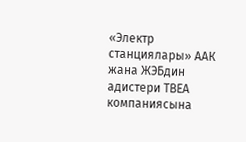«Электр станциялары» ААК жана ЖЭБдин адистери ТВЕА компаниясына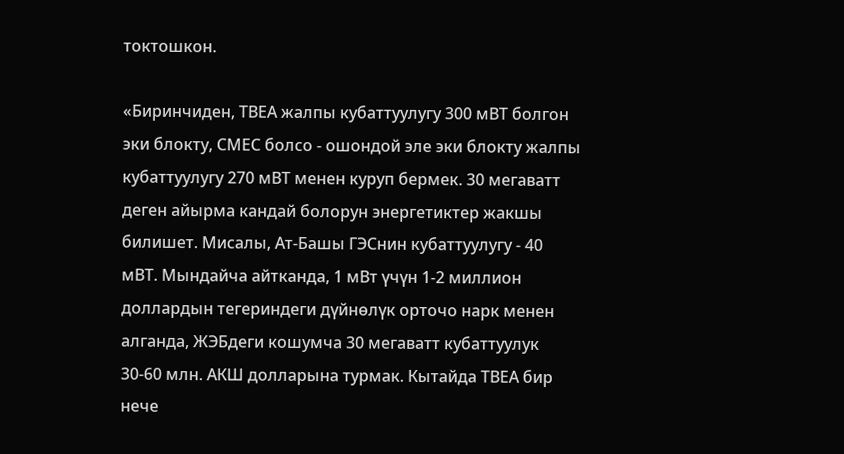токтошкон.

«Биринчиден, ТВЕА жалпы кубаттуулугу 300 мВТ болгон эки блокту, СМЕС болсо - ошондой эле эки блокту жалпы кубаттуулугу 270 мВТ менен куруп бермек. 30 мегаватт деген айырма кандай болорун энергетиктер жакшы билишет. Мисалы, Ат-Башы ГЭСнин кубаттуулугу - 40 мВТ. Мындайча айтканда, 1 мВт үчүн 1-2 миллион доллардын тегериндеги дүйнөлүк орточо нарк менен алганда, ЖЭБдеги кошумча 30 мегаватт кубаттуулук 30-60 млн. АКШ долларына турмак. Кытайда ТВЕА бир нече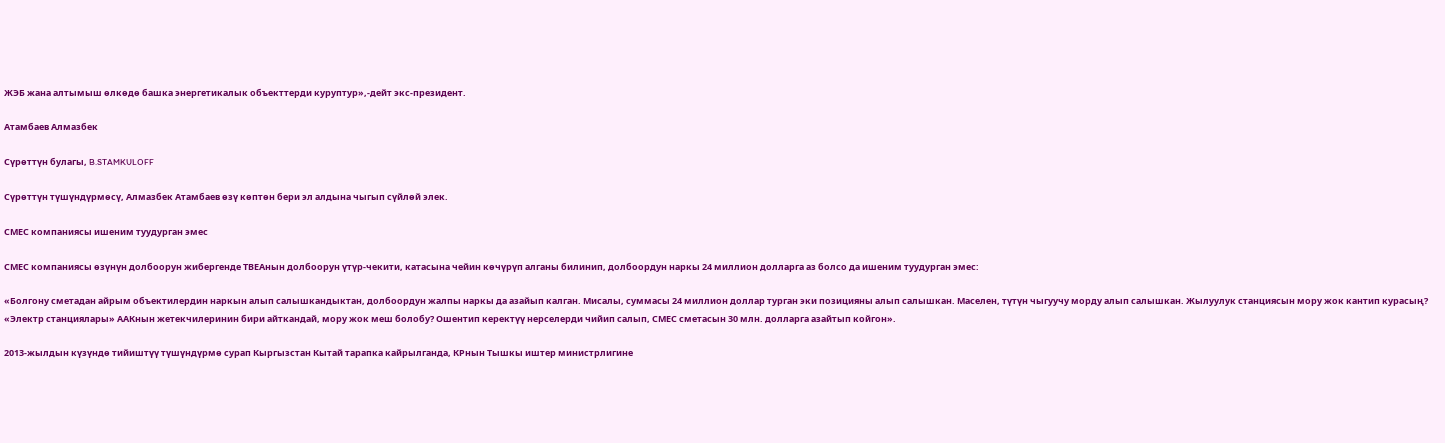ЖЭБ жана алтымыш өлкөдө башка энергетикалык объекттерди куруптур»,-дейт экс-президент.

Атамбаев Алмазбек

Сүрөттүн булагы, B.STAMKULOFF

Сүрөттүн түшүндүрмөсү, Алмазбек Атамбаев өзү көптөн бери эл алдына чыгып сүйлөй элек.

СМЕС компаниясы ишеним туудурган эмес

СМЕС компаниясы өзүнүн долбоорун жибергенде ТВЕАнын долбоорун үтүр-чекити, катасына чейин көчүрүп алганы билинип, долбоордун наркы 24 миллион долларга аз болсо да ишеним туудурган эмес:

«Болгону сметадан айрым объектилердин наркын алып салышкандыктан, долбоордун жалпы наркы да азайып калган. Мисалы, суммасы 24 миллион доллар турган эки позицияны алып салышкан. Маселен, түтүн чыгуучу морду алып салышкан. Жылуулук станциясын мору жок кантип курасың? «Электр станциялары» ААКнын жетекчилеринин бири айткандай, мору жок меш болобу? Ошентип керектүү нерселерди чийип салып, СМЕС сметасын 30 млн. долларга азайтып койгон».

2013-жылдын күзүндө тийиштүү түшүндүрмө сурап Кыргызстан Кытай тарапка кайрылганда, КРнын Тышкы иштер министрлигине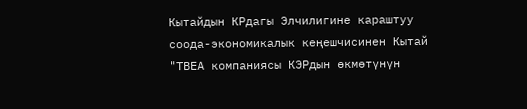Кытайдын КРдагы Элчилигине караштуу соода-экономикалык кеңешчисинен Кытай "ТВЕА компаниясы КЭРдын өкмөтүнүн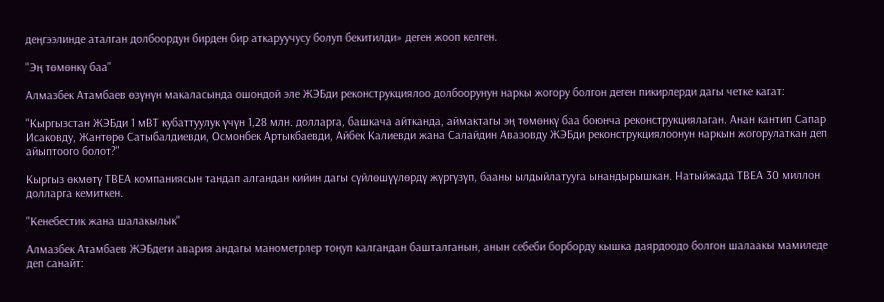деңгээлинде аталган долбоордун бирден бир аткаруучусу болуп бекитилди» деген жооп келген.

"Эң төмөнкү баа"

Алмазбек Атамбаев өзүнүн макаласында ошондой эле ЖЭБди реконструкциялоо долбоорунун наркы жогору болгон деген пикирлерди дагы четке кагат:

"Кыргызстан ЖЭБди 1 мВТ кубаттуулук үчүн 1,28 млн. долларга, башкача айтканда, аймактагы эң төмөнкү баа боюнча реконструкциялаган. Анан кантип Сапар Исаковду, Жантөрө Сатыбалдиевди, Осмонбек Артыкбаевди, Айбек Калиевди жана Салайдин Авазовду ЖЭБди реконструкциялоонун наркын жогорулаткан деп айыптоого болот?"

Кыргыз өкмөтү ТВЕА компаниясын тандап алгандан кийин дагы сүйлөшүүлөрдү жүргүзүп, бааны ылдыйлатууга ынандырышкан. Натыйжада ТВЕА 30 миллон долларга кемиткен.

"Кенебестик жана шалакылык"

Алмазбек Атамбаев ЖЭБдеги авария андагы манометрлер тоңуп калгандан башталганын, анын себеби борборду кышка даярдоодо болгон шалаакы мамиледе деп санайт: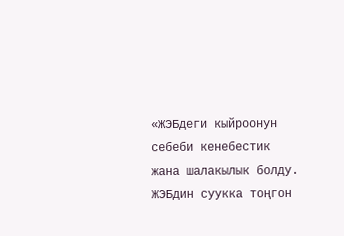«ЖЭБдеги кыйроонун себеби кенебестик жана шалакылык болду. ЖЭБдин суукка тоңгон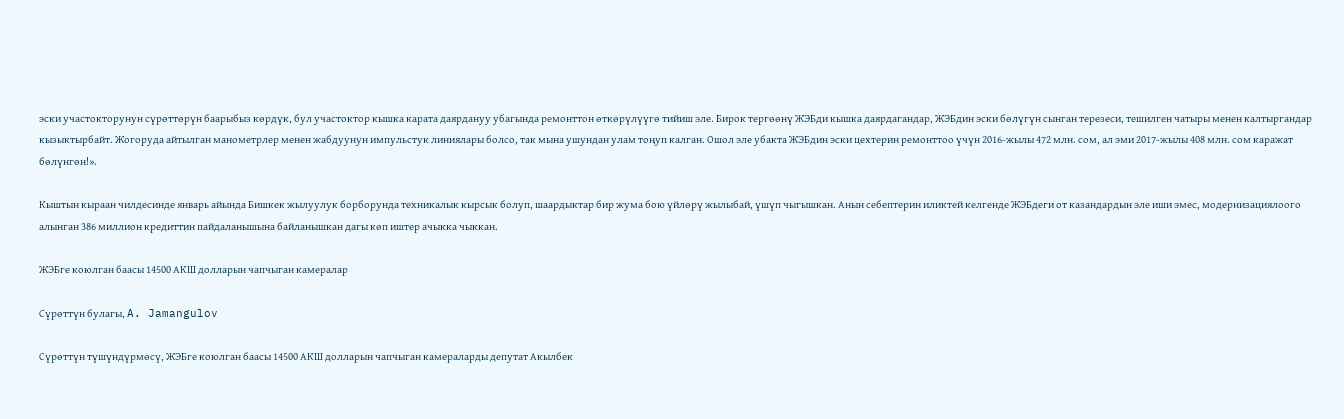эски участокторунун сүрөттөрүн баарыбыз көрдүк, бул участоктор кышка карата даярдануу убагында ремонттон өткөрүлүүгө тийиш эле. Бирок тергөөнү ЖЭБди кышка даярдагандар, ЖЭБдин эски бөлүгүн сынган терезеси, тешилген чатыры менен калтыргандар кызыктырбайт. Жогоруда айтылган манометрлер менен жабдуунун импульстук линиялары болсо, так мына ушундан улам тоңуп калган. Ошол эле убакта ЖЭБдин эски цехтерин ремонттоо үчүн 2016-жылы 472 млн. сом, ал эми 2017-жылы 408 млн. сом каражат бөлүнгөн!».

Кыштын кыраан чилдесинде январь айында Бишкек жылуулук борборунда техникалык кырсык болуп, шаардыктар бир жума бою үйлөрү жылыбай, үшүп чыгышкан. Анын себептерин иликтей келгенде ЖЭБдеги от казандардын эле иши эмес, модернизациялоого алынган 386 миллион кредиттин пайдаланышына байланышкан дагы көп иштер ачыкка чыккан.

ЖЭБге коюлган баасы 14500 АКШ долларын чапчыган камералар

Сүрөттүн булагы, A. Jamangulov

Сүрөттүн түшүндүрмөсү, ЖЭБге коюлган баасы 14500 АКШ долларын чапчыган камераларды депутат Акылбек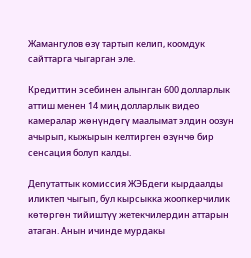Жамангулов өзү тартып келип, коомдук сайттарга чыгарган эле.

Кредиттин эсебинен алынган 600 долларлык аттиш менен 14 миң долларлык видео камералар жөнүндөгү маалымат элдин оозун ачырып, кыжырын келтирген өзүнчө бир сенсация болуп калды.

Депутаттык комиссия ЖЭБдеги кырдаалды иликтеп чыгып, бул кырсыкка жоопкерчилик көтөргөн тийиштүү жетекчилердин аттарын атаган. Анын ичинде мурдакы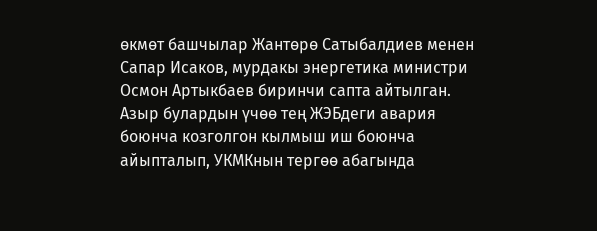өкмөт башчылар Жантөрө Сатыбалдиев менен Сапар Исаков, мурдакы энергетика министри Осмон Артыкбаев биринчи сапта айтылган. Азыр булардын үчөө тең ЖЭБдеги авария боюнча козголгон кылмыш иш боюнча айыпталып, УКМКнын тергөө абагында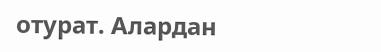отурат. Алардан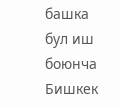башка бул иш боюнча Бишкек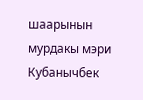шаарынын мурдакы мэри Кубанычбек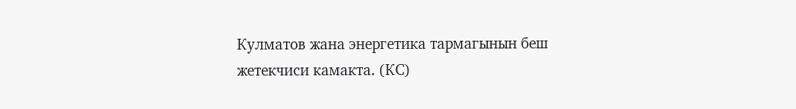Кулматов жана энергетика тармагынын беш жетекчиси камакта. (КС)